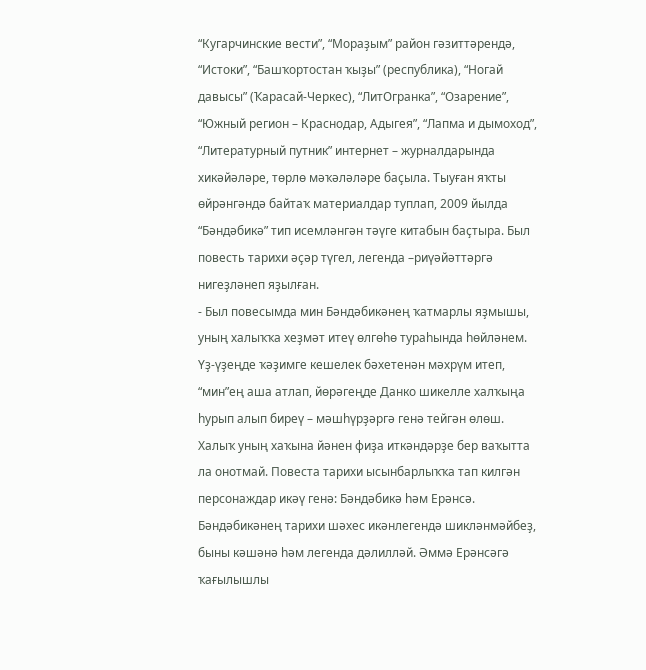“Кугарчинские вести”, “Мораҙым” район гәзиттәрендә, “Истоки”, “Башҡортостан ҡыҙы” (республика), “Ногай давысы” (Ҡарасай-Черкес), “ЛитОгранка”, “Озарение”, “Южный регион – Краснодар, Адыгея”, “Лапма и дымоход”, “Литературный путник” интернет – журналдарында хикәйәләре, төрлө мәҡәләләре баҫыла. Тыуған яҡты өйрәнгәндә байтаҡ материалдар туплап, 2009 йылда “Бәндәбикә” тип исемләнгән тәүге китабын баҫтыра. Был повесть тарихи әҫәр түгел, легенда –риүәйәттәргә нигеҙләнеп яҙылған.
- Был повесымда мин Бәндәбикәнең ҡатмарлы яҙмышы, уның халыҡҡа хеҙмәт итеү өлгөһө тураһында һөйләнем. Үҙ-үҙеңде ҡәҙимге кешелек бәхетенән мәхрүм итеп, “мин”ең аша атлап, йөрәгеңде Данко шикелле халҡыңа һурып алып биреү – мәшһүрҙәргә генә тейгән өлөш. Халыҡ уның хаҡына йәнен фиҙа иткәндәрҙе бер ваҡытта ла онотмай. Повеста тарихи ысынбарлыҡҡа тап килгән персонаждар икәү генә: Бәндәбикә һәм Ерәнсә.
Бәндәбикәнең тарихи шәхес икәнлегендә шикләнмәйбеҙ, быны кәшәнә һәм легенда дәлилләй. Әммә Ерәнсәгә ҡағылышлы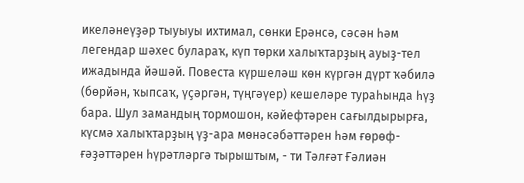икеләнеүҙәр тыуыуы ихтимал, сөнки Ерәнсә, сәсән һәм легендар шәхес булараҡ, күп төрки халыҡтарҙың ауыҙ-тел ижадында йәшәй. Повеста күршеләш көн күргән дүрт ҡәбилә (бөрйән, ҡыпсаҡ, үҫәргән, түңгәүер) кешеләре тураһында һүҙ бара. Шул замандың тормошон, кәйефтәрен сағылдырырға, күсмә халыҡтарҙың үҙ-ара мөнәсәбәттәрен һәм ғөрөф-ғәҙәттәрен һүрәтләргә тырыштым, - ти Тәлғәт Ғәлиән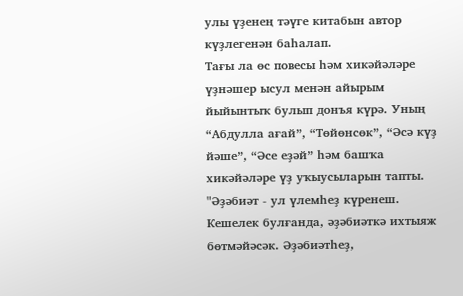улы үҙенең тәүге китабын автор күҙлегенән баһалап.
Тағы ла өс повесы һәм хикәйәләре үҙнәшер ысул менән айырым йыйынтыҡ булып донъя күрә. Уның “Абдулла ағай”, “Төйөнсөк”, “Әсә күҙ йәше”, “Әсе еҙәй” һәм башҡа хикәйәләре үҙ уҡыусыларын тапты.
"Әҙәбиәт - ул үлемһеҙ күренеш. Кешелек булғанда, әҙәбиәткә ихтыяж бөтмәйәсәк. Әҙәбиәтһеҙ,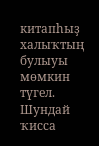китапһыҙ халыҡтың булыуы мөмкин түгел. Шундай ҡисса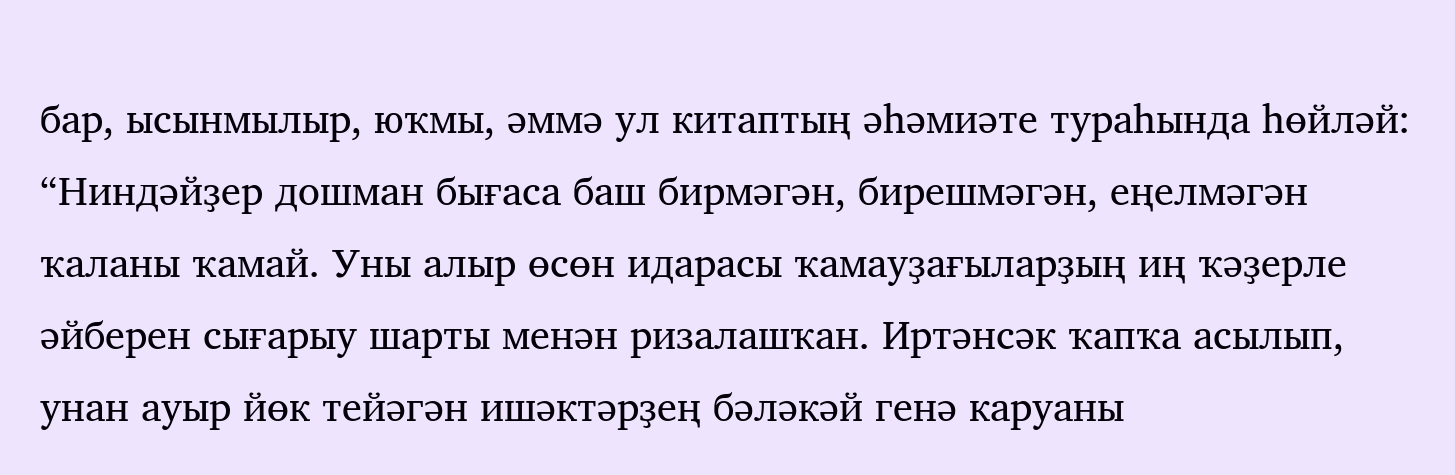бар, ысынмылыр, юҡмы, әммә ул китаптың әһәмиәте тураһында һөйләй: “Ниндәйҙер дошман бығаса баш бирмәгән, бирешмәгән, еңелмәгән ҡаланы ҡамай. Уны алыр өсөн идарасы ҡамауҙағыларҙың иң ҡәҙерле әйберен сығарыу шарты менән ризалашҡан. Иртәнсәк ҡапҡа асылып, унан ауыр йөк тейәгән ишәктәрҙең бәләкәй генә каруаны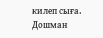килеп сыға. Дошман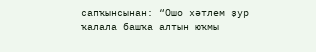сапҡынсынан: “Ошо хәтлем ҙур ҡалала башҡа алтын юҡмы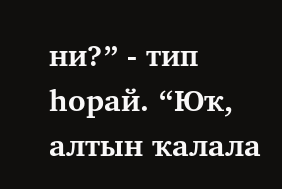ни?” - тип һорай. “Юҡ, алтын ҡалала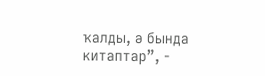ҡалды, ә бында китаптар”, -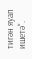тигән яуап ишетә".